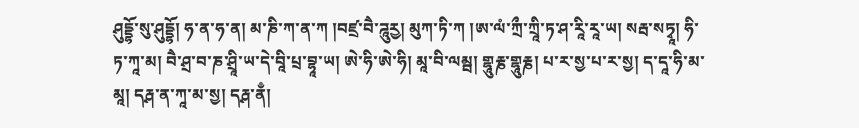ཤུདྡྷོ་སུ་ཤུདྡྷོ། ཧ་ན་ཧ་ན། མ་ཎི་ཀ་ན་ཀ །བཛྲ་བཻ་ཌཱུརྱ། མུཀ་ཏི་ཀ །ཨ་ལཾ་ཀྲྀ་ཀྲཱི་ཏ་ཤ་རཱི་རཱ་ཡ། སརྦ་སཏྭཱ། ཧི་ཏ་ཀཱ་མ། བཻ་ཤྲ་བ་ཎ་ཤྲཱི་ཡ་དེ་བཱི་པྲ་བྷཱ་ཡ། ཨེ་ཧི་ཨེ་ཧི། མཱ་བི་ལམྦ། གྷཱུརྞ་གྷཱུརྞ། པ་ར་སྱ་པ་ར་སྱ། ད་དཱ་ཧི་མ་མཱ། དརྴ་ན་ཀཱ་མ་སྱ། དརྴ་ནྃ།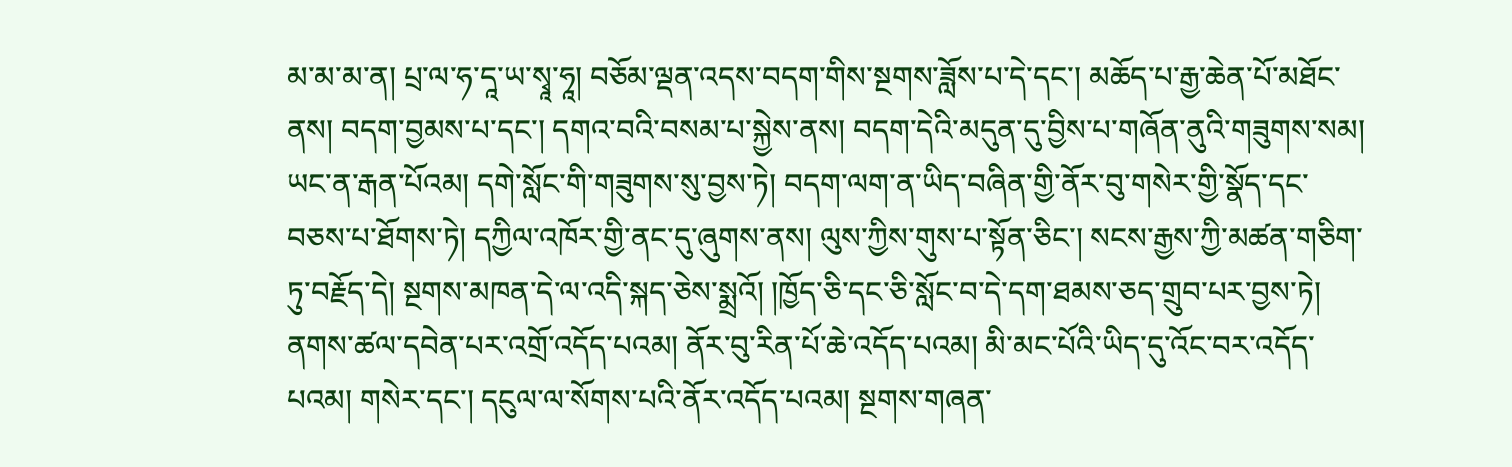མ་མ་མ་ན། པྲ་ལ་ཧ་དཱ་ཡ་སྭཱ་ཧཱ། བཅོམ་ལྡན་འདས་བདག་གིས་སྔགས་ཟློས་པ་དེ་དང་། མཆོད་པ་རྒྱ་ཆེན་པོ་མཐོང་ནས། བདག་བྱམས་པ་དང་། དགའ་བའི་བསམ་པ་སྐྱེས་ནས། བདག་དེའི་མདུན་དུ་བྱིས་པ་གཞོན་ནུའི་གཟུགས་སམ། ཡང་ན་རྒན་པོའམ། དགེ་སློང་གི་གཟུགས་སུ་བྱས་ཏེ། བདག་ལག་ན་ཡིད་བཞིན་གྱི་ནོར་བུ་གསེར་གྱི་སྣོད་དང་བཅས་པ་ཐོགས་ཏེ། དཀྱིལ་འཁོར་གྱི་ནང་དུ་ཞུགས་ནས། ལུས་ཀྱིས་གུས་པ་སྟོན་ཅིང་། སངས་རྒྱས་ཀྱི་མཚན་གཅིག་ཏུ་བརྗོད་དེ། སྔགས་མཁན་དེ་ལ་འདི་སྐད་ཅེས་སྨྲའོ། །ཁྱོད་ཅི་དང་ཅི་སློང་བ་དེ་དག་ཐམས་ཅད་གྲུབ་པར་བྱས་ཏེ། ནགས་ཚལ་དབེན་པར་འགྲོ་འདོད་པའམ། ནོར་བུ་རིན་པོ་ཆེ་འདོད་པའམ། མི་མང་པོའི་ཡིད་དུ་འོང་བར་འདོད་པའམ། གསེར་དང་། དངུལ་ལ་སོགས་པའི་ནོར་འདོད་པའམ། སྔགས་གཞན་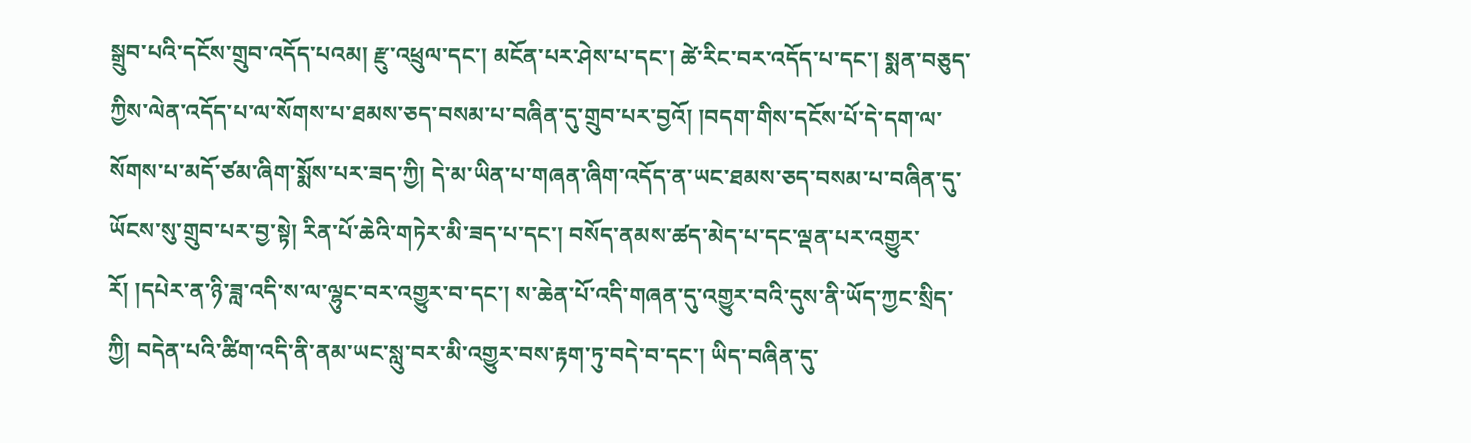སྒྲུབ་པའི་དངོས་གྲུབ་འདོད་པའམ། རྫུ་འཕྲུལ་དང་། མངོན་པར་ཤེས་པ་དང་། ཚེ་རིང་བར་འདོད་པ་དང་། སྨན་བཅུད་ཀྱིས་ལེན་འདོད་པ་ལ་སོགས་པ་ཐམས་ཅད་བསམ་པ་བཞིན་དུ་གྲུབ་པར་བྱའོ། །བདག་གིས་དངོས་པོ་དེ་དག་ལ་སོགས་པ་མདོ་ཙམ་ཞིག་སྨོས་པར་ཟད་ཀྱི། དེ་མ་ཡིན་པ་གཞན་ཞིག་འདོད་ན་ཡང་ཐམས་ཅད་བསམ་པ་བཞིན་དུ་ཡོངས་སུ་གྲུབ་པར་བྱ་སྟེ། རིན་པོ་ཆེའི་གཏེར་མི་ཟད་པ་དང་། བསོད་ནམས་ཚད་མེད་པ་དང་ལྡན་པར་འགྱུར་རོ། །དཔེར་ན་ཉི་ཟླ་འདི་ས་ལ་ལྷུང་བར་འགྱུར་བ་དང་། ས་ཆེན་པོ་འདི་གཞན་དུ་འགྱུར་བའི་དུས་ནི་ཡོད་ཀྱང་སྲིད་ཀྱི། བདེན་པའི་ཚིག་འདི་ནི་ནམ་ཡང་སླུ་བར་མི་འགྱུར་བས་རྟག་ཏུ་བདེ་བ་དང་། ཡིད་བཞིན་དུ་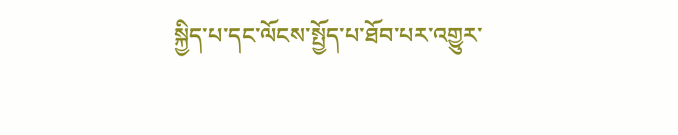སྐྱིད་པ་དང་ལོངས་སྤྱོད་པ་ཐོབ་པར་འགྱུར་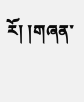རོ། །གཞན་